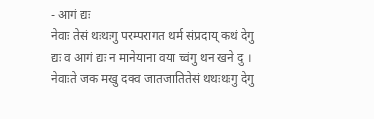- आगं द्यः
नेवाः तेसं थःथःगु परम्परागत थर्म संप्रदाय् कथं देगु द्यः व आगं द्यः न मानेयाना वया च्वंगु थन खने दु । नेवाःते जक मखु दक्व जातजातितेसं थथःथःगु देगु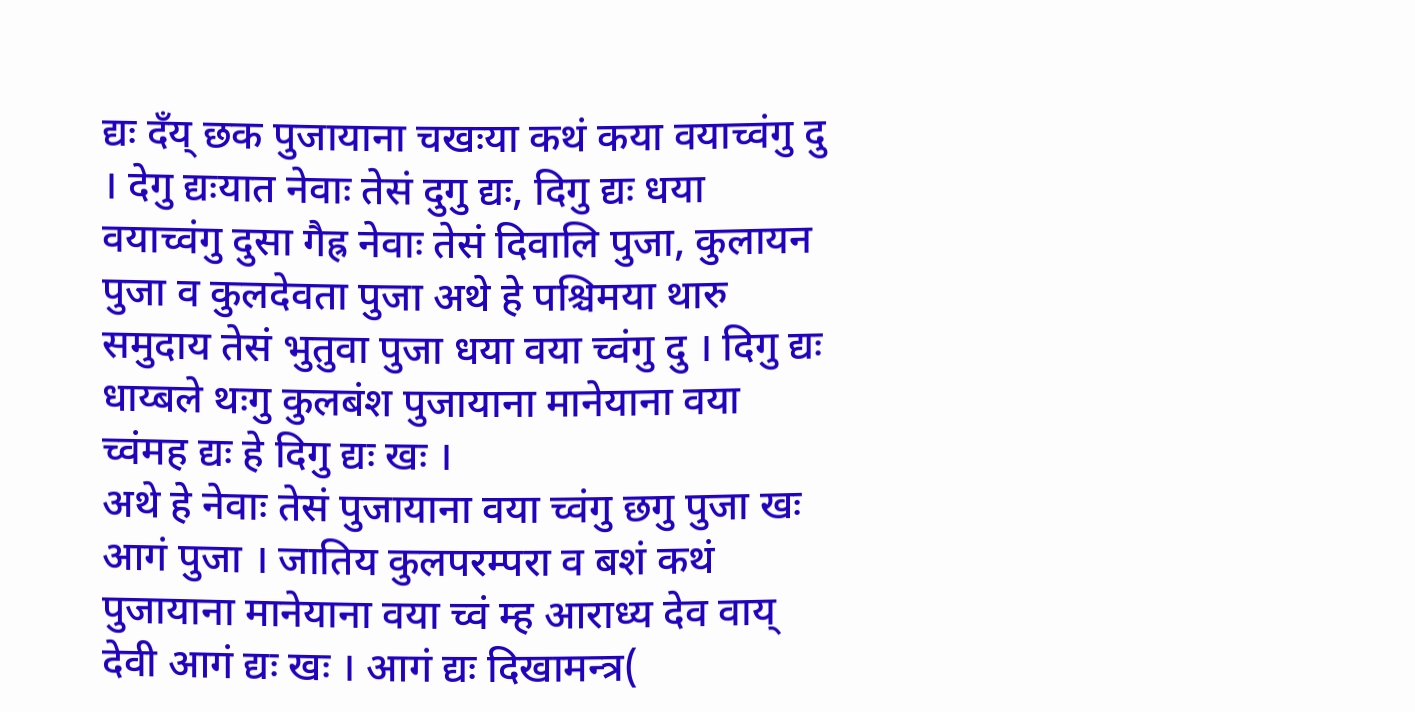द्यः दँय् छक पुजायाना चखःया कथं कया वयाच्वंगु दु । देगु द्यःयात नेवाः तेसं दुगु द्यः, दिगु द्यः धया वयाच्वंगु दुसा गैह्र नेवाः तेसं दिवालि पुजा, कुलायन पुजा व कुलदेवता पुजा अथे हे पश्चिमया थारु समुदाय तेसं भुतुवा पुजा धया वया च्वंगु दु । दिगु द्यः धाय्बले थःगु कुलबंश पुजायाना मानेयाना वया च्वंमह द्यः हे दिगु द्यः खः ।
अथे हे नेवाः तेसं पुजायाना वया च्वंगु छगु पुजा खः आगं पुजा । जातिय कुलपरम्परा व बशं कथं पुजायाना मानेयाना वया च्वं म्ह आराध्य देव वाय् देवी आगं द्यः खः । आगं द्यः दिखामन्त्र(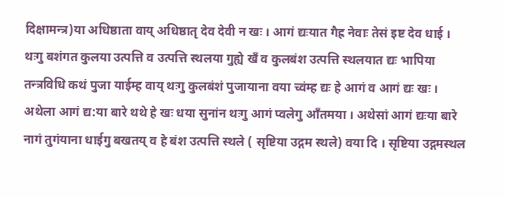दिक्षामन्त्र)या अधिष्ठाता वाय् अधिष्ठातृ देव देवी न खः । आगं द्यःयात गैह्र नेवाः तेसं इष्ट देव धाई । थःगु बशंगत कुलया उत्पत्ति व उत्पत्ति स्थलया गुह्ये खँ व कुलबंश उत्पत्ति स्थलयात द्यः भापिया तन्त्रविधि कथं पुजा याईम्ह वाय् थःगु कुलबंशं पुजायाना वया च्वंम्ह द्यः हे आगं व आगं द्यः खः । अथेला आगं द्य:या बारे थथे हे खः धया सुनांन थःगु आगं प्वलेगु आँतमया । अथेसां आगं द्यःया बारे नागं तुगंयाना धाईगु बखतय् व हे बंश उत्पत्ति स्थले ( सृष्टिया उद्गम स्थले) वया दि । सृष्टिया उद्गमस्थल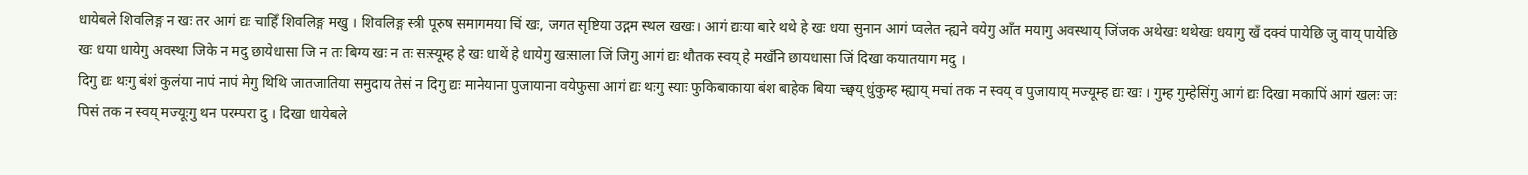धायेबले शिवलिङ्ग न खः तर आगं द्यः चाहिँ शिवलिङ्ग मखु । शिवलिङ्ग स्त्री पूरुष समागमया चिं खः, जगत सृष्टिया उद्गम स्थल खखः। आगं द्यःया बारे थथे हे खः धया सुनान आगं प्वलेत न्ह्यने वयेगु आँत मयागु अवस्थाय् जिंजक अथेखः थथेखः धयागु खँ दक्वं पायेछि जु वाय् पायेछि खः धया धायेगु अवस्था जिके न मदु छायेधासा जि न तः बिग्य खः न तः सःस्यूम्ह हे खः धाथें हे धायेगु खःसाला जिं जिगु आगं द्यः थौतक स्वय् हे मखँनि छायधासा जिं दिखा कयातयाग मदु ।
दिगु द्यः थःगु बंशं कुलंया नापं नापं मेगु थिथि जातजातिया समुदाय तेसं न दिगु द्यः मानेयाना पुजायाना वयेफुसा आगं द्यः थःगु स्याः फुकिबाकाया बंश बाहेक बिया च्छ्वय् धुंकुम्ह म्ह्याय् मचां तक न स्वय् व पुजायाय् मज्यूम्ह द्यः खः । गुम्ह गुम्हेसिंगु आगं द्यः दिखा मकापिं आगं खलः जः पिसं तक न स्वय् मज्यूःगु थन परम्परा दु । दिखा धायेबले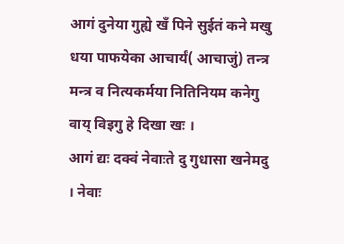आगं दुनेया गुह्ये खँ पिने सुईतं कने मखु धया पाफयेका आचार्यं( आचाजुं) तन्त्र मन्त्र व नित्यकर्मया नितिनियम कनेगु वाय् विइगु हे दिखा खः ।
आगं द्यः दक्वं नेवाःते दु गुधासा खनेमदु । नेवाः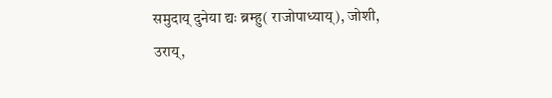समुदाय् दुनेया द्यः ब्रम्हु( राजोपाध्याय्), जोशी, उराय्,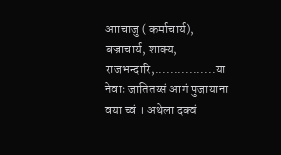आाचाजु ( कर्माचार्य), बज्राचार्य, शाक्य, राजभन्दारि,................या नेवाः जातितय्सं आगं पुजायाना वया च्वं । अथेला दक्वं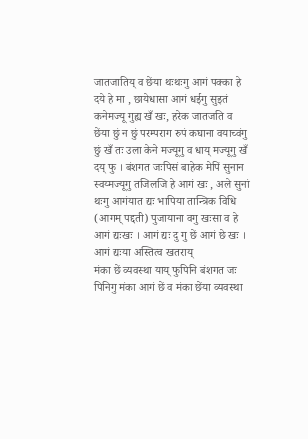जातजातिय् व छेंया थःथःगु आगं पक्का हे दये हे मा , छायेधासा आगं धईगु सुइतं कनेमज्यू गुह्य खँ खः, हरेक जातजति व छेंया छुं न छुं परम्पराग रुपं कघाना वयाच्वंगु छुं खँ तः उला केने मज्यूगु व धाय् मज्यूगु खँ दय् फु । बंशगत जःपिसं बाहेक मेपिं सुनान स्वय्मज्यूगु तजिलजि हे आगं खः , अले सुनां थःगु आगंयात द्यः भापिया तान्त्रिक विधि (आगम् पद्दती) पुजायाना वगु खःसा व हे आगं द्यःखः । आगं द्यः दु गु छें आगं छे खः ।
आगं द्यःया अस्तित्व खतराय्
मंका छें व्यवस्था याय् फुपिनि बंशगत जः पिनिगु मंका आगं छें व मंका छेंया व्यवस्था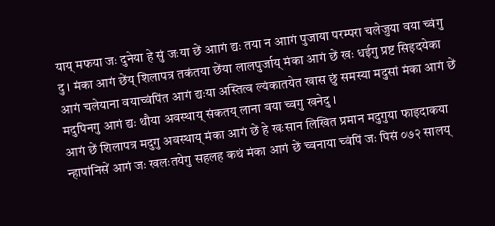याय् मफया जः दुनेया हे सुं जःया छें आागं द्यः तया न आागं पुजाया परम्परा चलेजुया वया च्वंगु दु । मंका आगं छेंय् शिलापत्र तकंतया छेंया लालपुर्जाय् मंका आगं छें खः धईगु प्रष्ट सिइदयेका आगं चलेयाना वयाच्वंपिंत आगं द्यःया अस्तित्व ल्यंकातयेत खास छुं समस्या मदुसां मंका आगं छें मदुपिनगु आगं द्यः थौया अवस्थाय् संकतय् लाना वया च्वगु खनेदु ।
आगं छें शिलापत्र मदुगु अवस्थाय् मंका आगं छें हे खःसान लिखित प्रमान मदुगुया फाइदाकया न्हापांनिसें आगं जः खलःतयेगु सहलह कथं मंका आगं छें च्वनाया च्वंपिं जः पिसं ०७२ सालय्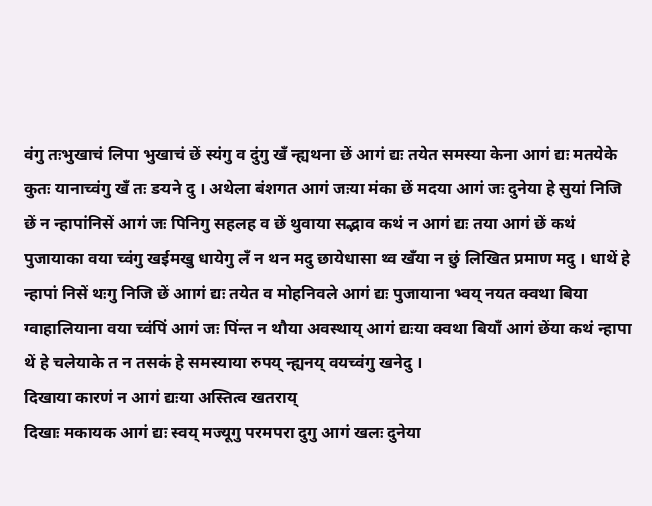वंगु तःभुखाचं लिपा भुखाचं छें स्यंगु व दुंगु खँ न्ह्यथना छें आगं द्यः तयेत समस्या केना आगं द्यः मतयेके कुतः यानाच्वंगु खँ तः ङयने दु । अथेला बंशगत आगं जःया मंका छें मदया आगं जः दुनेया हे सुयां निजि छें न न्हापांनिसें आगं जः पिनिगु सहलह व छें थुवाया सद्भाव कथं न आगं द्यः तया आगं छें कथं पुजायाका वया च्वंगु खईमखु धायेगु लँ न थन मदु छायेधासा थ्व खँया न छुं लिखित प्रमाण मदु । धाथें हे न्हापां निसें थःगु निजि छें आागं द्यः तयेत व मोहनिवले आगं द्यः पुजायाना भ्वय् नयत क्वथा बिया ग्वाहालियाना वया च्वंपिं आगं जः पिंन्त न थौया अवस्थाय् आगं द्यःया क्वथा बियाँ आगं छेंया कथं न्हापा थें हे चलेयाके त न तसकं हे समस्याया रुपय् न्ह्यनय् वयच्वंगु खनेदु ।
दिखाया कारणं न आगं द्यःया अस्तित्व खतराय्
दिखाः मकायक आगं द्यः स्वय् मज्यूगु परमपरा दुगु आगं खलः दुनेया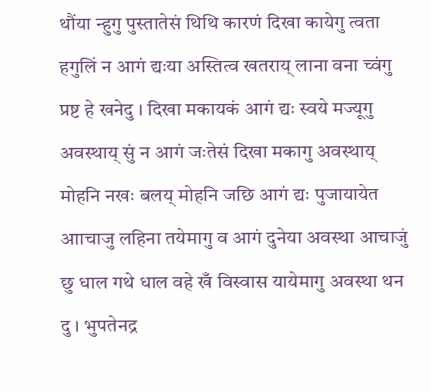थौंया न्हुगु पुस्तातेसं थिथि कारणं दिखा कायेगु त्वता हगुलिं न आगं द्यःया अस्तित्व खतराय् लाना वना च्वंगु प्रष्ट हे खनेदु । दिखा मकायकं आगं द्यः स्वये मज्यूगु अवस्थाय् सुं न आगं जःतेसं दिखा मकागु अवस्थाय् मोहनि नखः बलय् मोहनि जछि आगं द्यः पुजायायेत आाचाजु लहिना तयेमागु व आगं दुनेया अवस्था आचाजुं छु धाल गथे धाल वहे खँ विस्वास यायेमागु अवस्था थन दु । भुपतेनद्र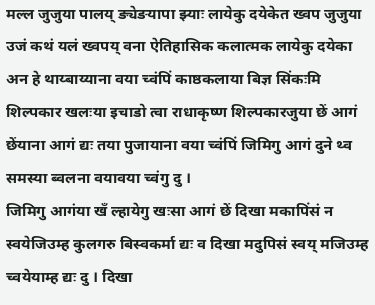मल्ल जुजुया पालय् ङ्येङयापा झ्याः लायेकु दयेकेत ख्वप जुजुया उजं कथं यलं ख्वपय् वना ऐतिहासिक कलात्मक लायेकु दयेका अन हे थाय्बाय्याना वया च्वंपिं काष्ठकलाया बिज्ञ सिंकःमि शिल्पकार खलःया इचाडो त्वा राधाकृष्ण शिल्पकारजुया छें आगं छेंयाना आगं द्यः तया पुजायाना वया च्वंपिं जिमिगु आगं दुने थ्व समस्या ब्वलना वयावया च्वंगु दु ।
जिमिगु आगंया खँ ल्हायेगु खःसा आगं छें दिखा मकापिंसं न स्वयेजिउम्ह कुलगरु बिस्वकर्मा द्यः व दिखा मदुपिसं स्वय् मजिउम्ह च्वयेयाम्ह द्यः दु । दिखा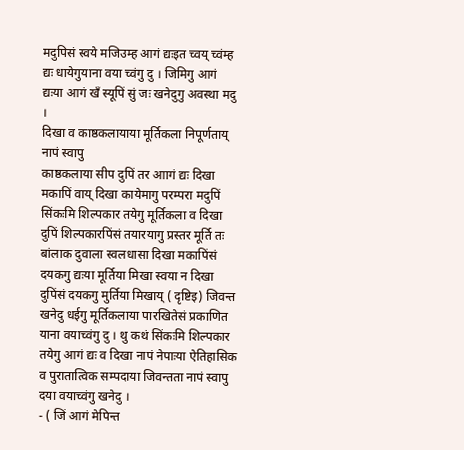मदुपिसं स्वये मजिउम्ह आगं द्यःइत च्वय् च्वंम्ह द्यः धायेगुयाना वया च्वंगु दु । जिमिगु आगं द्यःया आगं खँ स्यूपिं सुं जः खनेदुगु अवस्था मदु ।
दिखा व काष्ठकलायाया मूर्तिकला निपूर्णताय् नापं स्वापु
काष्ठकलाया सीप दुपिं तर आागं द्यः दिखा मकापिं वाय् दिखा कायेमागु परम्परा मदुपिं सिंकःमि शिल्पकार तयेगु मूर्तिकला व दिखा दुपिं शिल्पकारपिंसं तयारयागु प्रस्तर मूर्ति तः बांलाक दुवाला स्वलधासा दिखा मकापिंसं दयकगु द्यःया मूर्तिया मिखा स्वया न दिखा दुपिंसं दयकगु मुर्तिया मिखाय् ( दृष्टिइ) जिवन्त खनेदु धईगु मूर्तिकलाया पारखितेसं प्रकाणित याना वयाच्वंगु दु । थु कथं सिंकःमि शिल्पकार तयेगु आगं द्यः व दिखा नापं नेपाःया ऐतिहासिक व पुरातात्विक सम्पदाया जिवन्तता नापं स्वापु दया वयाच्वंगु खनेदु ।
- ( जिं आगं मेपिन्त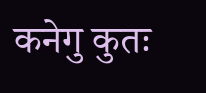कनेगु कुतः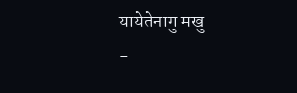यायेतेनागु मखु
-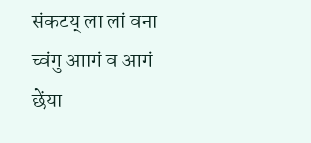संकटय् ला लां वना च्वंगु आागं व आगं छेंया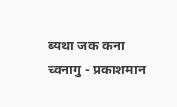ब्यथा जक कना च्वनागु - प्रकाशमान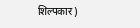शिल्पकार)